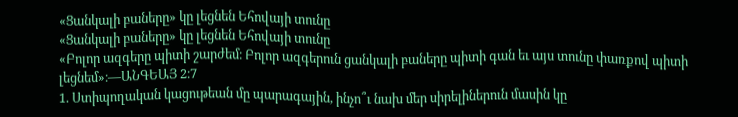«Ցանկալի բաները» կը լեցնեն Եհովայի տունը
«Ցանկալի բաները» կը լեցնեն Եհովայի տունը
«Բոլոր ազգերը պիտի շարժեմ։ Բոլոր ազգերուն ցանկալի բաները պիտի գան եւ այս տունը փառքով պիտի լեցնեմ»։—ԱՆԳԵԱՅ 2։7
1. Ստիպողական կացութեան մը պարագային, ինչո՞ւ նախ մեր սիրելիներուն մասին կը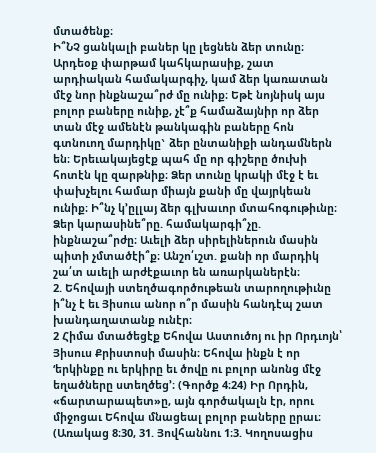մտածենք։
Ի՞ՆՉ ցանկալի բաներ կը լեցնեն ձեր տունը։ Արդեօք փարթամ կահկարասիք, շատ արդիական համակարգիչ, կամ ձեր կառատան մէջ նոր ինքնաշա՞րժ մը ունիք։ Եթէ նոյնիսկ այս բոլոր բաները ունիք, չէ՞ք համաձայնիր որ ձեր տան մէջ ամենէն թանկագին բաները հոն գտնուող մարդիկը‵ ձեր ընտանիքի անդամներն են։ Երեւակայեցէք պահ մը որ գիշերը ծուխի հոտէն կը զարթնիք։ Ձեր տունը կրակի մէջ է եւ փախչելու համար միայն քանի մը վայրկեան ունիք։ Ի՞նչ կ’ըլլայ ձեր գլխաւոր մտահոգութիւնը։ Ձեր կարասինե՞րը. համակարգի՞չը. ինքնաշա՞րժը։ Աւելի ձեր սիրելիներուն մասին պիտի չմտածէի՞ք։ Անշո՛ւշտ. քանի որ մարդիկ շա՛տ աւելի արժէքաւոր են առարկաներէն։
2. Եհովայի ստեղծագործութեան տարողութիւնը ի՞նչ է եւ Յիսուս անոր ո՞ր մասին հանդէպ շատ խանդաղատանք ունէր։
2 Հիմա մտածեցէք Եհովա Աստուծոյ ու իր Որդւոյն՝ Յիսուս Քրիստոսի մասին։ Եհովա ինքն է որ ‘երկինքը ու երկիրը եւ ծովը ու բոլոր անոնց մէջ եղածները ստեղծեց’։ (Գործք 4։24) Իր Որդին, «ճարտարապետ»ը, այն գործակալն էր, որու միջոցաւ Եհովա մնացեալ բոլոր բաները ըրաւ։ (Առակաց 8։30, 31. Յովհաննու 1։3. Կողոսացիս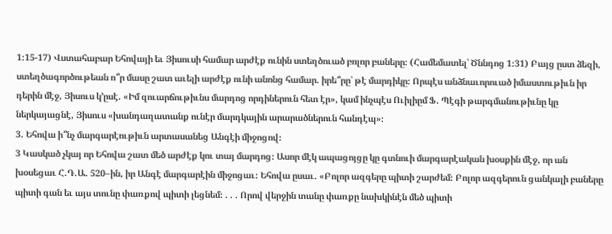1։15-17) Վստահաբար Եհովայի եւ Յիսուսի համար արժէք ունին ստեղծուած բոլոր բաները։ (Համեմատել՝ Ծննդոց 1։31) Բայց ըստ ձեզի, ստեղծագործութեան ո՞ր մասը շատ աւելի արժէք ունի անոնց համար. իրե՞րը՝ թէ մարդիկը։ Որպէս անձնաւորուած իմաստութիւն իր դերին մէջ, Յիսուս կ’ըսէ. «Իմ զուարճութիւնս մարդոց որդիներուն հետ էր», կամ ինչպէս Ուիլիըմ Ֆ. Պէգի թարգմանութիւնը կը ներկայացնէ, Յիսուս «խանդաղատանք ունէր մարդկային արարածներուն հանդէպ»։
3. Եհովա ի՞նչ մարգարէութիւն արտասանեց Անգէի միջոցով։
3 Կասկած չկայ որ Եհովա շատ մեծ արժէք կու տայ մարդոց։ Ասոր մէկ ապացոյցը կը գտնուի մարգարէական խօսքին մէջ, որ ան խօսեցաւ Հ.Դ.Ա. 520–ին, իր Անգէ մարգարէին միջոցաւ։ Եհովա ըսաւ. «Բոլոր ազգերը պիտի շարժեմ։ Բոլոր ազգերուն ցանկալի բաները պիտի գան եւ այս տունը փառքով պիտի լեցնեմ։ . . . Որով վերջին տանը փառքը նախկինէն մեծ պիտի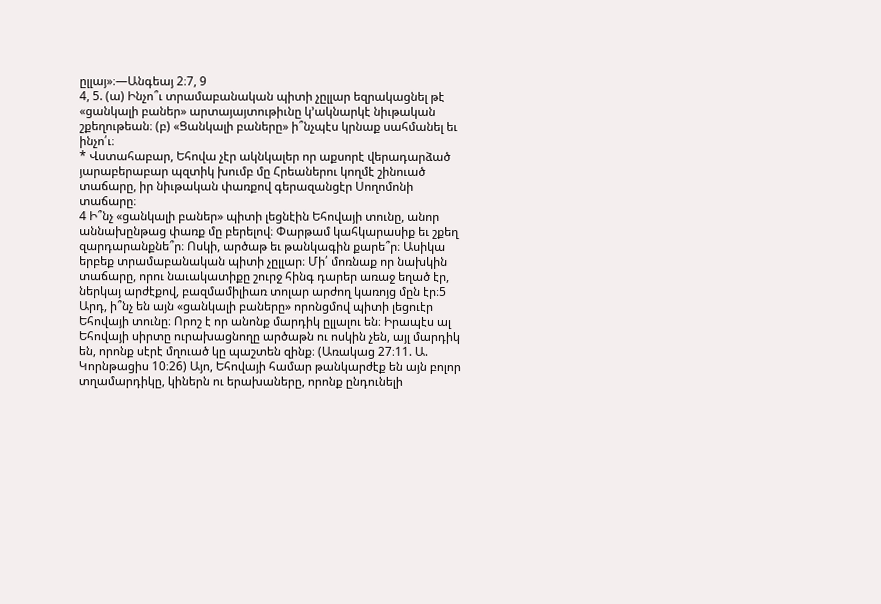ըլլայ»։—Անգեայ 2։7, 9
4, 5. (ա) Ինչո՞ւ տրամաբանական պիտի չըլլար եզրակացնել թէ «ցանկալի բաներ» արտայայտութիւնը կ’ակնարկէ նիւթական շքեղութեան։ (բ) «Ցանկալի բաները» ի՞նչպէս կրնաք սահմանել եւ ինչո՛ւ։
* Վստահաբար, Եհովա չէր ակնկալեր որ աքսորէ վերադարձած յարաբերաբար պզտիկ խումբ մը Հրեաներու կողմէ շինուած տաճարը, իր նիւթական փառքով գերազանցէր Սողոմոնի տաճարը։
4 Ի՞նչ «ցանկալի բաներ» պիտի լեցնէին Եհովայի տունը, անոր աննախընթաց փառք մը բերելով։ Փարթամ կահկարասիք եւ շքեղ զարդարանքնե՞ր։ Ոսկի, արծաթ եւ թանկագին քարե՞ր։ Ասիկա երբեք տրամաբանական պիտի չըլլար։ Մի՛ մոռնաք որ նախկին տաճարը, որու նաւակատիքը շուրջ հինգ դարեր առաջ եղած էր, ներկայ արժէքով, բազմամիլիառ տոլար արժող կառոյց մըն էր։5 Արդ, ի՞նչ են այն «ցանկալի բաները» որոնցմով պիտի լեցուէր Եհովայի տունը։ Որոշ է որ անոնք մարդիկ ըլլալու են։ Իրապէս ալ Եհովայի սիրտը ուրախացնողը արծաթն ու ոսկին չեն, այլ մարդիկ են, որոնք սէրէ մղուած կը պաշտեն զինք։ (Առակաց 27։11. Ա. Կորնթացիս 10։26) Այո, Եհովայի համար թանկարժէք են այն բոլոր տղամարդիկը, կիներն ու երախաները, որոնք ընդունելի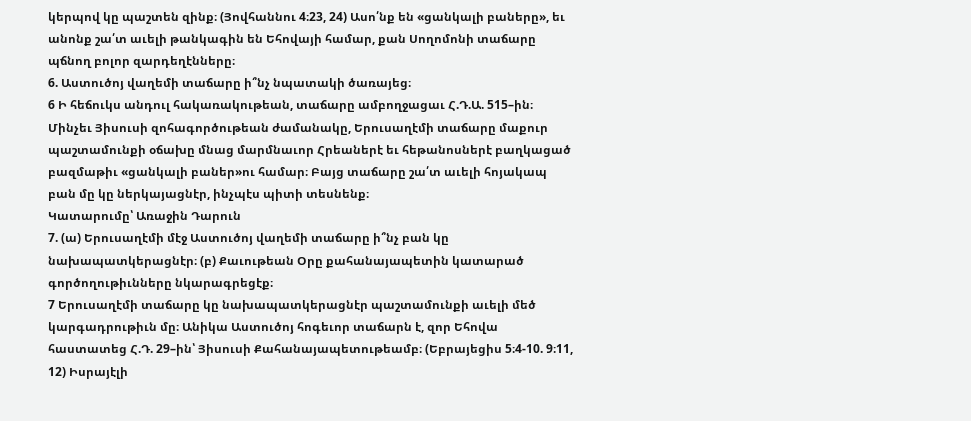կերպով կը պաշտեն զինք։ (Յովհաննու 4։23, 24) Ասո՛նք են «ցանկալի բաները», եւ անոնք շա՛տ աւելի թանկագին են Եհովայի համար, քան Սողոմոնի տաճարը պճնող բոլոր զարդեղէնները։
6. Աստուծոյ վաղեմի տաճարը ի՞նչ նպատակի ծառայեց։
6 Ի հեճուկս անդուլ հակառակութեան, տաճարը ամբողջացաւ Հ.Դ.Ա. 515–ին։ Մինչեւ Յիսուսի զոհագործութեան ժամանակը, Երուսաղէմի տաճարը մաքուր պաշտամունքի օճախը մնաց մարմնաւոր Հրեաներէ եւ հեթանոսներէ բաղկացած բազմաթիւ «ցանկալի բաներ»ու համար։ Բայց տաճարը շա՛տ աւելի հոյակապ բան մը կը ներկայացնէր, ինչպէս պիտի տեսնենք։
Կատարումը՝ Առաջին Դարուն
7. (ա) Երուսաղէմի մէջ Աստուծոյ վաղեմի տաճարը ի՞նչ բան կը նախապատկերացնէր։ (բ) Քաւութեան Օրը քահանայապետին կատարած գործողութիւնները նկարագրեցէք։
7 Երուսաղէմի տաճարը կը նախապատկերացնէր պաշտամունքի աւելի մեծ կարգադրութիւն մը։ Անիկա Աստուծոյ հոգեւոր տաճարն է, զոր Եհովա հաստատեց Հ.Դ. 29–ին՝ Յիսուսի Քահանայապետութեամբ։ (Եբրայեցիս 5։4-10. 9։11, 12) Իսրայէլի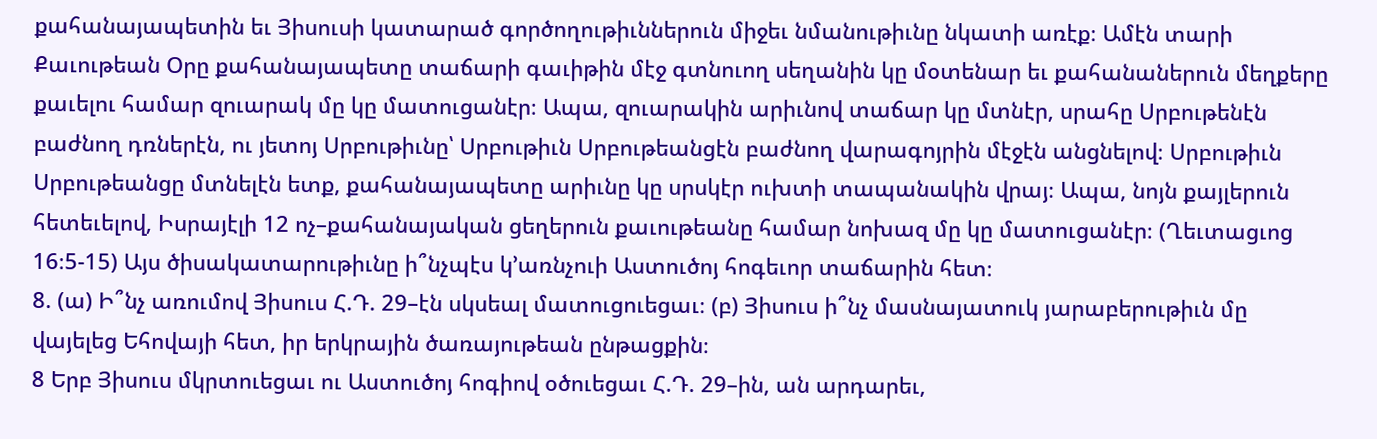քահանայապետին եւ Յիսուսի կատարած գործողութիւններուն միջեւ նմանութիւնը նկատի առէք։ Ամէն տարի Քաւութեան Օրը քահանայապետը տաճարի գաւիթին մէջ գտնուող սեղանին կը մօտենար եւ քահանաներուն մեղքերը քաւելու համար զուարակ մը կը մատուցանէր։ Ապա, զուարակին արիւնով տաճար կը մտնէր, սրահը Սրբութենէն բաժնող դռներէն, ու յետոյ Սրբութիւնը՝ Սրբութիւն Սրբութեանցէն բաժնող վարագոյրին մէջէն անցնելով։ Սրբութիւն Սրբութեանցը մտնելէն ետք, քահանայապետը արիւնը կը սրսկէր ուխտի տապանակին վրայ։ Ապա, նոյն քայլերուն հետեւելով, Իսրայէլի 12 ոչ–քահանայական ցեղերուն քաւութեանը համար նոխազ մը կը մատուցանէր։ (Ղեւտացւոց 16։5-15) Այս ծիսակատարութիւնը ի՞նչպէս կ’առնչուի Աստուծոյ հոգեւոր տաճարին հետ։
8. (ա) Ի՞նչ առումով Յիսուս Հ.Դ. 29–էն սկսեալ մատուցուեցաւ։ (բ) Յիսուս ի՞նչ մասնայատուկ յարաբերութիւն մը վայելեց Եհովայի հետ, իր երկրային ծառայութեան ընթացքին։
8 Երբ Յիսուս մկրտուեցաւ ու Աստուծոյ հոգիով օծուեցաւ Հ.Դ. 29–ին, ան արդարեւ,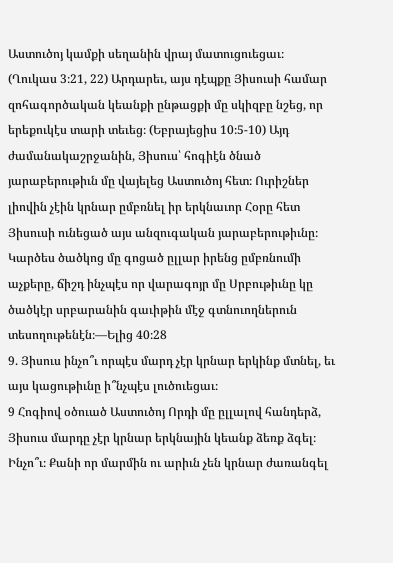Աստուծոյ կամքի սեղանին վրայ մատուցուեցաւ։ (Ղուկաս 3։21, 22) Արդարեւ, այս դէպքը Յիսուսի համար զոհագործական կեանքի ընթացքի մը սկիզբը նշեց, որ երեքուկէս տարի տեւեց։ (Եբրայեցիս 10։5-10) Այդ ժամանակաշրջանին, Յիսուս՝ հոգիէն ծնած յարաբերութիւն մը վայելեց Աստուծոյ հետ։ Ուրիշներ լիովին չէին կրնար ըմբռնել իր երկնաւոր Հօրը հետ Յիսուսի ունեցած այս անզուգական յարաբերութիւնը։ Կարծես ծածկոց մը գոցած ըլլար իրենց ըմբռնումի աչքերը, ճիշդ ինչպէս որ վարագոյր մը Սրբութիւնը կը ծածկէր սրբարանին գաւիթին մէջ գտնուողներուն տեսողութենէն։—Ելից 40։28
9. Յիսուս ինչո՞ւ որպէս մարդ չէր կրնար երկինք մտնել, եւ այս կացութիւնը ի՞նչպէս լուծուեցաւ։
9 Հոգիով օծուած Աստուծոյ Որդի մը ըլլալով հանդերձ, Յիսուս մարդը չէր կրնար երկնային կեանք ձեռք ձգել։ Ինչո՞ւ։ Քանի որ մարմին ու արիւն չեն կրնար ժառանգել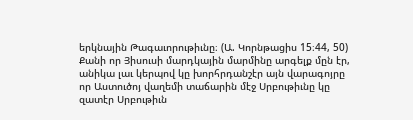երկնային Թագաւորութիւնը։ (Ա. Կորնթացիս 15։44, 50) Քանի որ Յիսուսի մարդկային մարմինը արգելք մըն էր, անիկա լաւ կերպով կը խորհրդանշէր այն վարագոյրը որ Աստուծոյ վաղեմի տաճարին մէջ Սրբութիւնը կը զատէր Սրբութիւն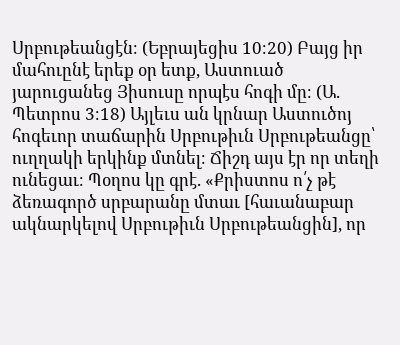Սրբութեանցէն։ (Եբրայեցիս 10։20) Բայց իր մահուընէ երեք օր ետք, Աստուած յարուցանեց Յիսուսը որպէս հոգի մը։ (Ա. Պետրոս 3։18) Այլեւս ան կրնար Աստուծոյ հոգեւոր տաճարին Սրբութիւն Սրբութեանցը՝ ուղղակի երկինք մտնել։ Ճիշդ այս էր որ տեղի ունեցաւ։ Պօղոս կը գրէ. «Քրիստոս ո՛չ թէ ձեռագործ սրբարանը մտաւ [հաւանաբար ակնարկելով Սրբութիւն Սրբութեանցին], որ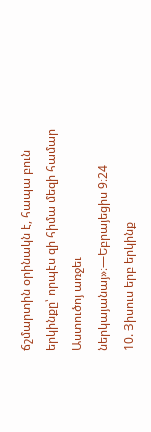ճշմարտին օրինակն է, հապա բուն երկինքը՝ որպէս զի հիմա մեզի համար Աստուծոյ առջեւ ներկայանայ»։—Եբրայեցիս 9։24
10. Յիսուս երբ երկինք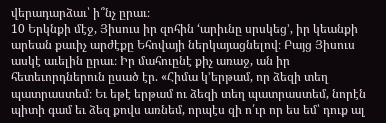վերադարձաւ՝ ի՞նչ ըրաւ։
10 Երկնքի մէջ, Յիսուս իր զոհին ‘արիւնը սրսկեց’, իր կեանքի արեան քաւիչ արժէքը Եհովայի ներկայացնելով։ Բայց Յիսուս ասկէ աւելին ըրաւ։ Իր մահուընէ քիչ առաջ, ան իր հետեւորդներուն ըսած էր. «Հիմա կ’երթամ, որ ձեզի տեղ պատրաստեմ։ Եւ եթէ երթամ ու ձեզի տեղ պատրաստեմ, նորէն պիտի գամ եւ ձեզ քովս առնեմ, որպէս զի ո՛ւր որ ես եմ՝ դուք ալ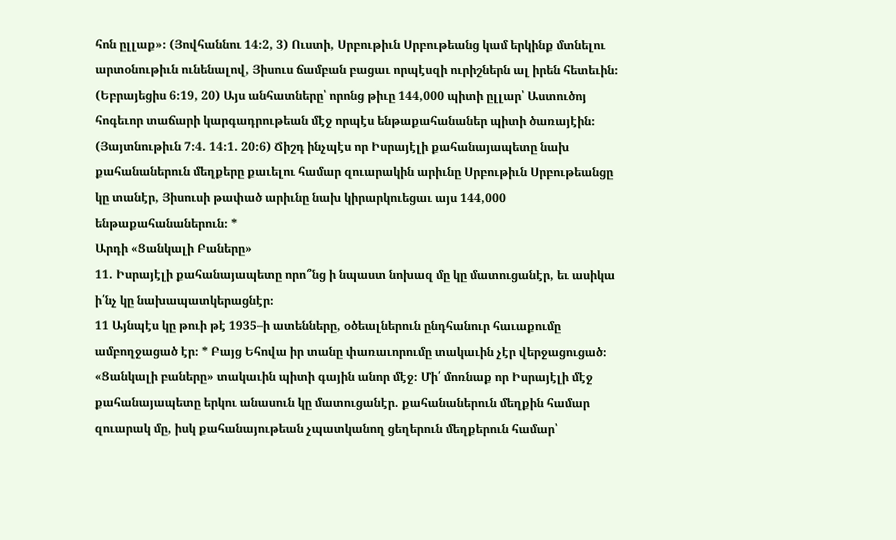հոն ըլլաք»։ (Յովհաննու 14։2, 3) Ուստի, Սրբութիւն Սրբութեանց կամ երկինք մտնելու արտօնութիւն ունենալով, Յիսուս ճամբան բացաւ որպէսզի ուրիշներն ալ իրեն հետեւին։ (Եբրայեցիս 6։19, 20) Այս անհատները՝ որոնց թիւը 144,000 պիտի ըլլար՝ Աստուծոյ հոգեւոր տաճարի կարգադրութեան մէջ որպէս ենթաքահանաներ պիտի ծառայէին։ (Յայտնութիւն 7։4. 14։1. 20։6) Ճիշդ ինչպէս որ Իսրայէլի քահանայապետը նախ քահանաներուն մեղքերը քաւելու համար զուարակին արիւնը Սրբութիւն Սրբութեանցը կը տանէր, Յիսուսի թափած արիւնը նախ կիրարկուեցաւ այս 144,000 ենթաքահանաներուն։ *
Արդի «Ցանկալի Բաները»
11. Իսրայէլի քահանայապետը որո՞նց ի նպաստ նոխազ մը կը մատուցանէր, եւ ասիկա ի՛նչ կը նախապատկերացնէր։
11 Այնպէս կը թուի թէ 1935–ի ատենները, օծեալներուն ընդհանուր հաւաքումը ամբողջացած էր։ * Բայց Եհովա իր տանը փառաւորումը տակաւին չէր վերջացուցած։ «Ցանկալի բաները» տակաւին պիտի գային անոր մէջ։ Մի՛ մոռնաք որ Իսրայէլի մէջ քահանայապետը երկու անասուն կը մատուցանէր. քահանաներուն մեղքին համար զուարակ մը, իսկ քահանայութեան չպատկանող ցեղերուն մեղքերուն համար՝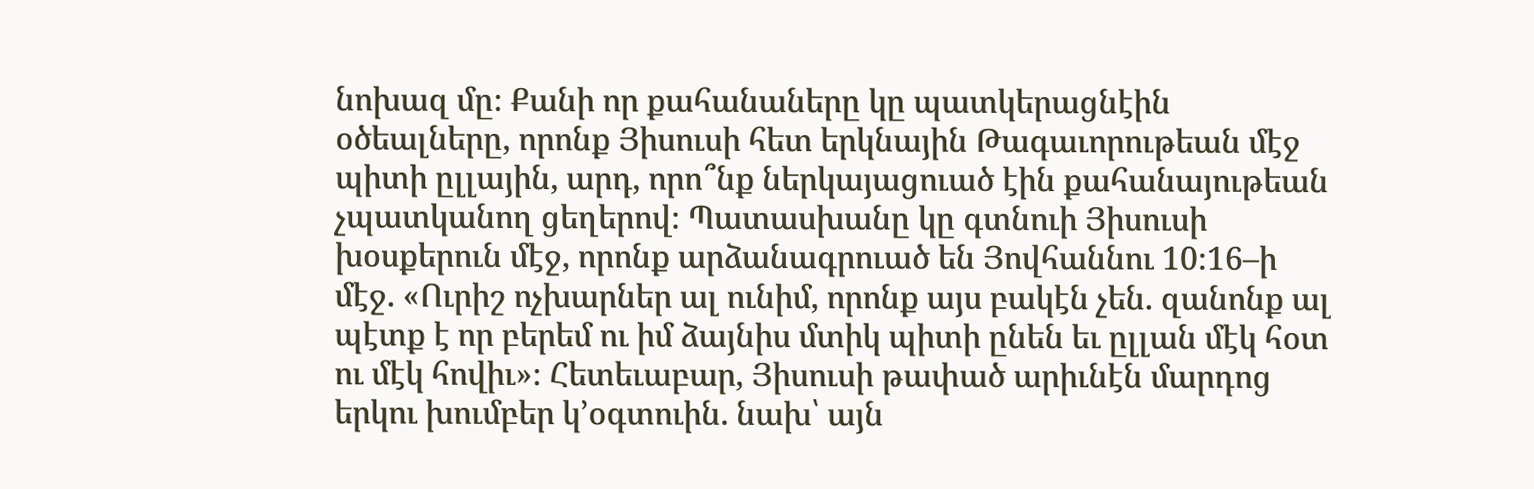նոխազ մը։ Քանի որ քահանաները կը պատկերացնէին օծեալները, որոնք Յիսուսի հետ երկնային Թագաւորութեան մէջ պիտի ըլլային, արդ, որո՞նք ներկայացուած էին քահանայութեան չպատկանող ցեղերով։ Պատասխանը կը գտնուի Յիսուսի խօսքերուն մէջ, որոնք արձանագրուած են Յովհաննու 10։16–ի մէջ. «Ուրիշ ոչխարներ ալ ունիմ, որոնք այս բակէն չեն. զանոնք ալ պէտք է որ բերեմ ու իմ ձայնիս մտիկ պիտի ընեն եւ ըլլան մէկ հօտ ու մէկ հովիւ»։ Հետեւաբար, Յիսուսի թափած արիւնէն մարդոց երկու խումբեր կ’օգտուին. նախ՝ այն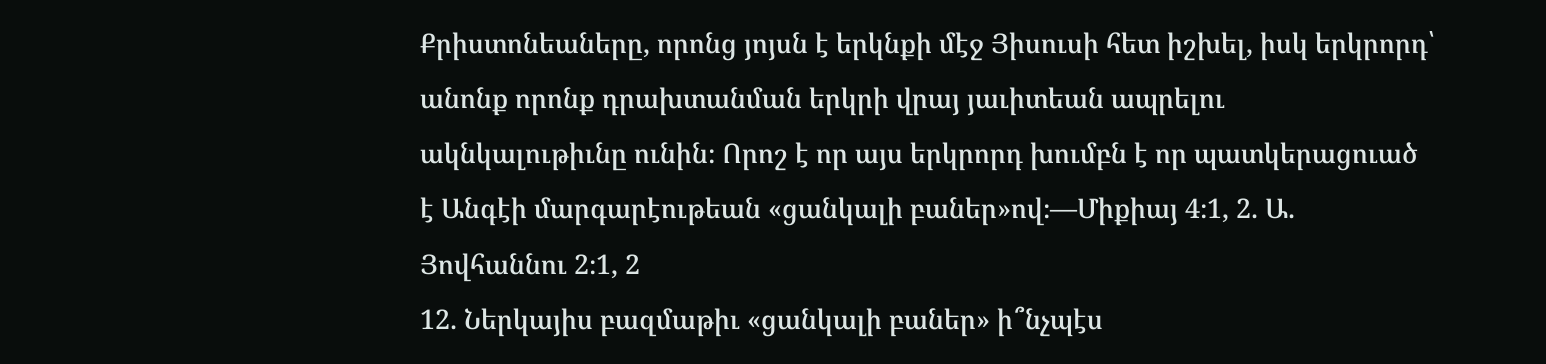Քրիստոնեաները, որոնց յոյսն է երկնքի մէջ Յիսուսի հետ իշխել, իսկ երկրորդ՝ անոնք որոնք դրախտանման երկրի վրայ յաւիտեան ապրելու ակնկալութիւնը ունին։ Որոշ է որ այս երկրորդ խումբն է որ պատկերացուած է Անգէի մարգարէութեան «ցանկալի բաներ»ով։—Միքիայ 4։1, 2. Ա. Յովհաննու 2։1, 2
12. Ներկայիս բազմաթիւ «ցանկալի բաներ» ի՞նչպէս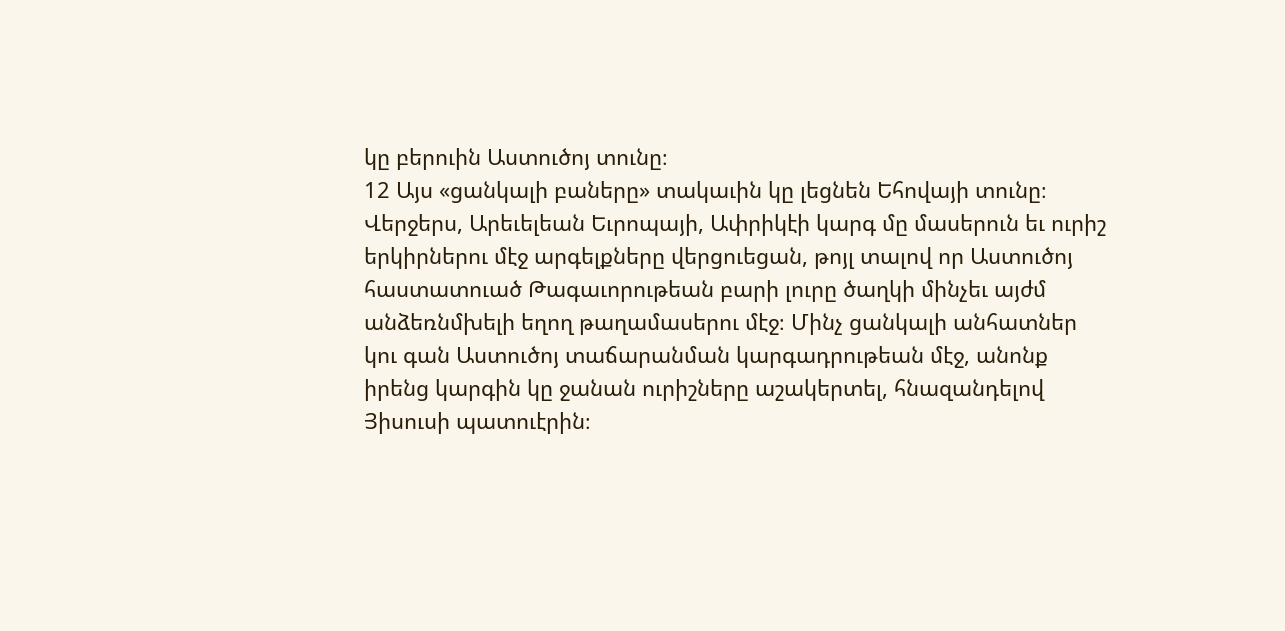կը բերուին Աստուծոյ տունը։
12 Այս «ցանկալի բաները» տակաւին կը լեցնեն Եհովայի տունը։ Վերջերս, Արեւելեան Եւրոպայի, Ափրիկէի կարգ մը մասերուն եւ ուրիշ երկիրներու մէջ արգելքները վերցուեցան, թոյլ տալով որ Աստուծոյ հաստատուած Թագաւորութեան բարի լուրը ծաղկի մինչեւ այժմ անձեռնմխելի եղող թաղամասերու մէջ։ Մինչ ցանկալի անհատներ կու գան Աստուծոյ տաճարանման կարգադրութեան մէջ, անոնք իրենց կարգին կը ջանան ուրիշները աշակերտել, հնազանդելով Յիսուսի պատուէրին։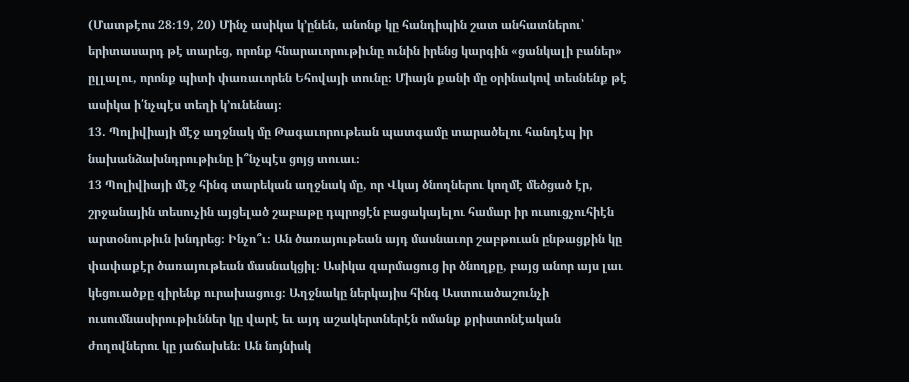(Մատթէոս 28։19, 20) Մինչ ասիկա կ’ընեն, անոնք կը հանդիպին շատ անհատներու՝ երիտասարդ թէ տարեց, որոնք հնարաւորութիւնը ունին իրենց կարգին «ցանկալի բաներ» ըլլալու, որոնք պիտի փառաւորեն Եհովայի տունը։ Միայն քանի մը օրինակով տեսնենք թէ ասիկա ի՛նչպէս տեղի կ’ունենայ։
13. Պոլիվիայի մէջ աղջնակ մը Թագաւորութեան պատգամը տարածելու հանդէպ իր նախանձախնդրութիւնը ի՞նչպէս ցոյց տուաւ։
13 Պոլիվիայի մէջ հինգ տարեկան աղջնակ մը, որ Վկայ ծնողներու կողմէ մեծցած էր, շրջանային տեսուչին այցելած շաբաթը դպրոցէն բացակայելու համար իր ուսուցչուհիէն արտօնութիւն խնդրեց։ Ինչո՞ւ։ Ան ծառայութեան այդ մասնաւոր շաբթուան ընթացքին կը փափաքէր ծառայութեան մասնակցիլ։ Ասիկա զարմացուց իր ծնողքը, բայց անոր այս լաւ կեցուածքը զիրենք ուրախացուց։ Աղջնակը ներկայիս հինգ Աստուածաշունչի ուսումնասիրութիւններ կը վարէ եւ այդ աշակերտներէն ոմանք քրիստոնէական ժողովներու կը յաճախեն։ Ան նոյնիսկ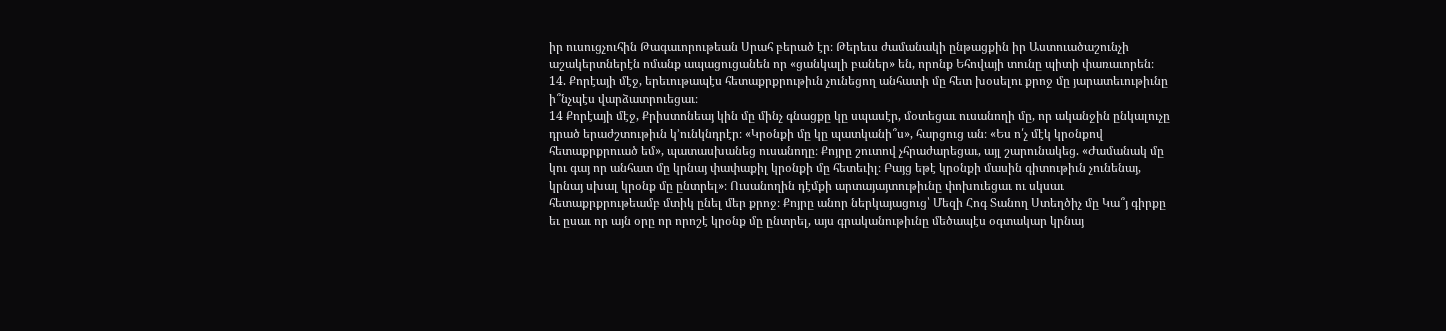իր ուսուցչուհին Թագաւորութեան Սրահ բերած էր։ Թերեւս ժամանակի ընթացքին իր Աստուածաշունչի աշակերտներէն ոմանք ապացուցանեն որ «ցանկալի բաներ» են, որոնք Եհովայի տունը պիտի փառաւորեն։
14. Քորէայի մէջ, երեւութապէս հետաքրքրութիւն չունեցող անհատի մը հետ խօսելու քրոջ մը յարատեւութիւնը ի՞նչպէս վարձատրուեցաւ։
14 Քորէայի մէջ, Քրիստոնեայ կին մը մինչ գնացքը կը սպասէր, մօտեցաւ ուսանողի մը, որ ականջին ընկալուչը դրած երաժշտութիւն կ’ունկնդրէր։ «Կրօնքի մը կը պատկանի՞ս», հարցուց ան։ «Ես ո՛չ մէկ կրօնքով հետաքրքրուած եմ», պատասխանեց ուսանողը։ Քոյրը շուտով չհրաժարեցաւ, այլ շարունակեց. «Ժամանակ մը կու գայ որ անհատ մը կրնայ փափաքիլ կրօնքի մը հետեւիլ։ Բայց եթէ կրօնքի մասին գիտութիւն չունենայ, կրնայ սխալ կրօնք մը ընտրել»։ Ուսանողին դէմքի արտայայտութիւնը փոխուեցաւ ու սկսաւ հետաքրքրութեամբ մտիկ ընել մեր քրոջ։ Քոյրը անոր ներկայացուց՝ Մեզի Հոգ Տանող Ստեղծիչ մը Կա՞յ գիրքը եւ ըսաւ որ այն օրը որ որոշէ կրօնք մը ընտրել, այս գրականութիւնը մեծապէս օգտակար կրնայ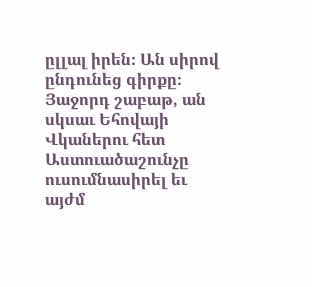ըլլալ իրեն։ Ան սիրով ընդունեց գիրքը։ Յաջորդ շաբաթ, ան սկսաւ Եհովայի Վկաներու հետ Աստուածաշունչը ուսումնասիրել եւ այժմ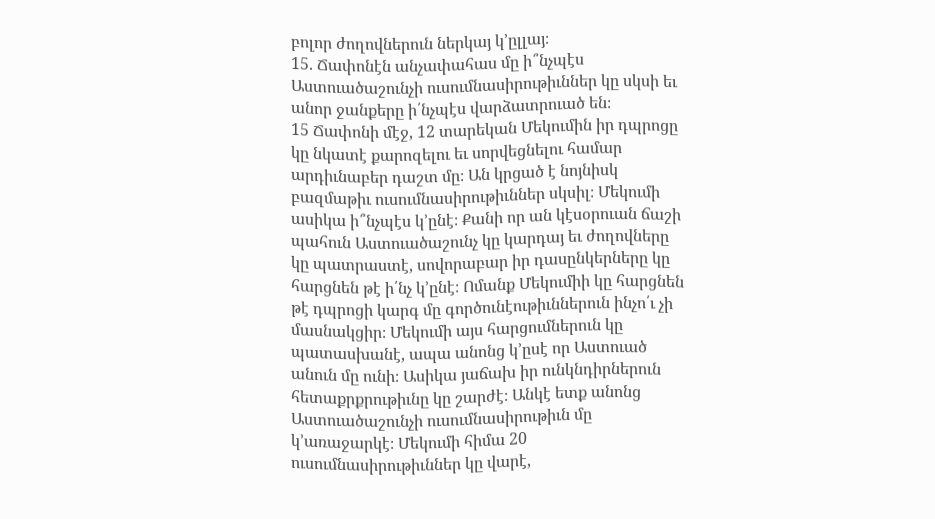բոլոր ժողովներուն ներկայ կ’ըլլայ։
15. Ճափոնէն անչափահաս մը ի՞նչպէս Աստուածաշունչի ուսումնասիրութիւններ կը սկսի եւ անոր ջանքերը ի՛նչպէս վարձատրուած են։
15 Ճափոնի մէջ, 12 տարեկան Մեկումին իր դպրոցը կը նկատէ քարոզելու եւ սորվեցնելու համար արդիւնաբեր դաշտ մը։ Ան կրցած է նոյնիսկ բազմաթիւ ուսումնասիրութիւններ սկսիլ։ Մեկումի ասիկա ի՞նչպէս կ’ընէ։ Քանի որ ան կէսօրուան ճաշի պահուն Աստուածաշունչ կը կարդայ եւ ժողովները կը պատրաստէ, սովորաբար իր դասընկերները կը հարցնեն թէ ի՛նչ կ’ընէ։ Ոմանք Մեկումիի կը հարցնեն թէ դպրոցի կարգ մը գործունէութիւններուն ինչո՛ւ չի մասնակցիր։ Մեկումի այս հարցումներուն կը պատասխանէ, ապա անոնց կ’ըսէ որ Աստուած անուն մը ունի։ Ասիկա յաճախ իր ունկնդիրներուն հետաքրքրութիւնը կը շարժէ։ Անկէ ետք անոնց Աստուածաշունչի ուսումնասիրութիւն մը կ’առաջարկէ։ Մեկումի հիմա 20 ուսումնասիրութիւններ կը վարէ,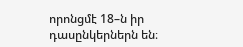որոնցմէ 18–ն իր դասընկերներն են։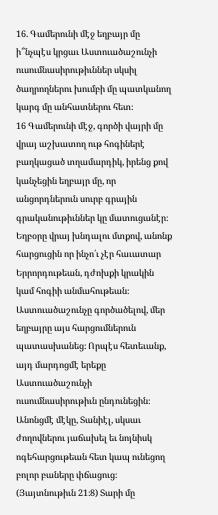16. Գամերունի մէջ եղբայր մը ի՞նչպէս կրցաւ Աստուածաշունչի ուսումնասիրութիւններ սկսիլ ծաղրողներու խումբի մը պատկանող կարգ մը անհատներու հետ։
16 Գամերունի մէջ, գործի վայրի մը վրայ աշխատող ութ հոգիներէ բաղկացած տղամարդիկ, իրենց քով կանչեցին եղբայր մը, որ անցորդներուն սուրբ գրային գրականութիւններ կը մատուցանէր։ Եղբօրը վրայ խնդալու մտքով, անոնք հարցուցին որ ինչո՛ւ չէր հաւատար Երրորդութեան, դժոխքի կրակին կամ հոգիի անմահութեան։ Աստուածաշունչը գործածելով, մեր եղբայրը այս հարցումներուն պատասխանեց։ Որպէս հետեւանք, այդ մարդոցմէ երեքը Աստուածաշունչի ուսումնասիրութիւն ընդունեցին։ Անոնցմէ մէկը, Տանիէլ, սկսաւ ժողովներու յաճախել եւ նոյնիսկ ոգեհարցութեան հետ կապ ունեցող բոլոր բաները փճացուց։ (Յայտնութիւն 21։8) Տարի մը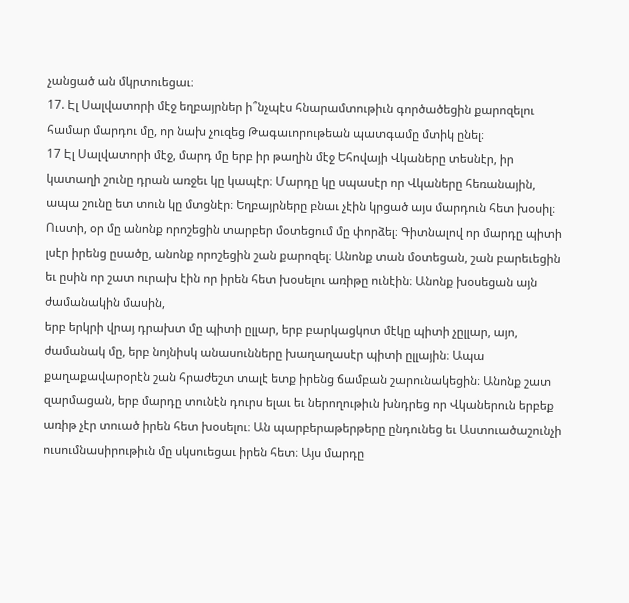չանցած ան մկրտուեցաւ։
17. Էլ Սալվատորի մէջ եղբայրներ ի՞նչպէս հնարամտութիւն գործածեցին քարոզելու համար մարդու մը, որ նախ չուզեց Թագաւորութեան պատգամը մտիկ ընել։
17 Էլ Սալվատորի մէջ, մարդ մը երբ իր թաղին մէջ Եհովայի Վկաները տեսնէր, իր կատաղի շունը դրան առջեւ կը կապէր։ Մարդը կը սպասէր որ Վկաները հեռանային, ապա շունը ետ տուն կը մտցնէր։ Եղբայրները բնաւ չէին կրցած այս մարդուն հետ խօսիլ։ Ուստի, օր մը անոնք որոշեցին տարբեր մօտեցում մը փորձել։ Գիտնալով որ մարդը պիտի լսէր իրենց ըսածը, անոնք որոշեցին շան քարոզել։ Անոնք տան մօտեցան, շան բարեւեցին եւ ըսին որ շատ ուրախ էին որ իրեն հետ խօսելու առիթը ունէին։ Անոնք խօսեցան այն ժամանակին մասին,
երբ երկրի վրայ դրախտ մը պիտի ըլլար, երբ բարկացկոտ մէկը պիտի չըլլար, այո, ժամանակ մը, երբ նոյնիսկ անասունները խաղաղասէր պիտի ըլլային։ Ապա քաղաքավարօրէն շան հրաժեշտ տալէ ետք իրենց ճամբան շարունակեցին։ Անոնք շատ զարմացան, երբ մարդը տունէն դուրս ելաւ եւ ներողութիւն խնդրեց որ Վկաներուն երբեք առիթ չէր տուած իրեն հետ խօսելու։ Ան պարբերաթերթերը ընդունեց եւ Աստուածաշունչի ուսումնասիրութիւն մը սկսուեցաւ իրեն հետ։ Այս մարդը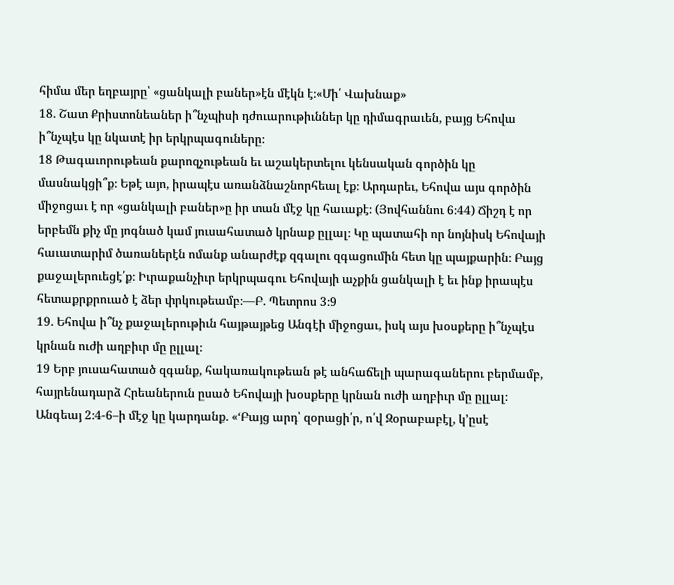հիմա մեր եղբայրը՝ «ցանկալի բաներ»էն մէկն է։«Մի՛ Վախնաք»
18. Շատ Քրիստոնեաներ ի՞նչպիսի դժուարութիւններ կը դիմագրաւեն, բայց Եհովա ի՞նչպէս կը նկատէ իր երկրպագուները։
18 Թագաւորութեան քարոզչութեան եւ աշակերտելու կենսական գործին կը մասնակցի՞ք։ Եթէ այո, իրապէս առանձնաշնորհեալ էք։ Արդարեւ, Եհովա այս գործին միջոցաւ է որ «ցանկալի բաներ»ը իր տան մէջ կը հաւաքէ։ (Յովհաննու 6։44) Ճիշդ է որ երբեմն քիչ մը յոգնած կամ յուսահատած կրնաք ըլլալ։ Կը պատահի որ նոյնիսկ Եհովայի հաւատարիմ ծառաներէն ոմանք անարժէք զգալու զգացումին հետ կը պայքարին։ Բայց քաջալերուեցէ՛ք։ Իւրաքանչիւր երկրպագու Եհովայի աչքին ցանկալի է եւ ինք իրապէս հետաքրքրուած է ձեր փրկութեամբ։—Բ. Պետրոս 3։9
19. Եհովա ի՞նչ քաջալերութիւն հայթայթեց Անգէի միջոցաւ, իսկ այս խօսքերը ի՞նչպէս կրնան ուժի աղբիւր մը ըլլալ։
19 Երբ յուսահատած զգանք, հակառակութեան թէ անհաճելի պարագաներու բերմամբ, հայրենադարձ Հրեաներուն ըսած Եհովայի խօսքերը կրնան ուժի աղբիւր մը ըլլալ։ Անգեայ 2։4-6–ի մէջ կը կարդանք. «‘Բայց արդ՝ զօրացի՛ր, ո՛վ Զօրաբաբէլ, կ’ըսէ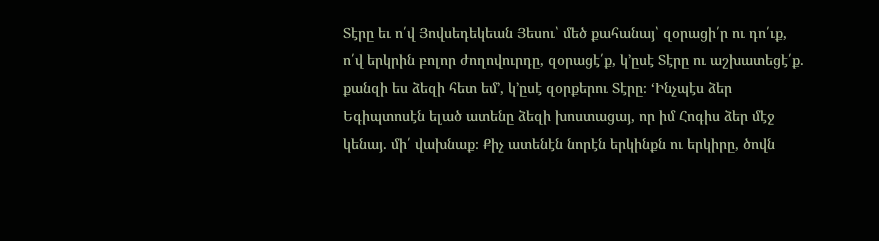Տէրը եւ ո՛վ Յովսեդեկեան Յեսու՝ մեծ քահանայ՝ զօրացի՛ր ու դո՛ւք, ո՛վ երկրին բոլոր ժողովուրդը, զօրացէ՛ք, կ’ըսէ Տէրը ու աշխատեցէ՛ք. քանզի ես ձեզի հետ եմ’, կ’ըսէ զօրքերու Տէրը։ ‘Ինչպէս ձեր Եգիպտոսէն ելած ատենը ձեզի խոստացայ, որ իմ Հոգիս ձեր մէջ կենայ. մի՛ վախնաք։ Քիչ ատենէն նորէն երկինքն ու երկիրը, ծովն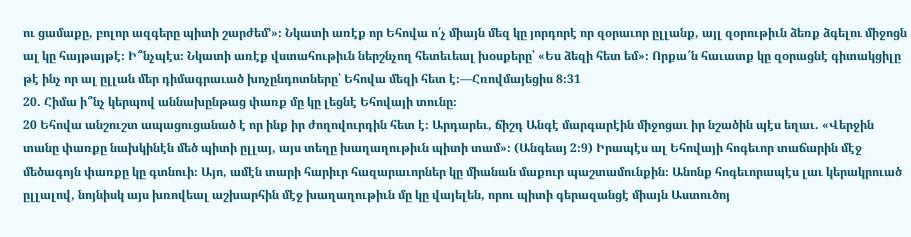ու ցամաքը, բոլոր ազգերը պիտի շարժեմ’»։ Նկատի առէք որ Եհովա ո՛չ միայն մեզ կը յորդորէ որ զօրաւոր ըլլանք, այլ զօրութիւն ձեռք ձգելու միջոցն ալ կը հայթայթէ։ Ի՞նչպէս։ Նկատի առէք վստահութիւն ներշնչող հետեւեալ խօսքերը՝ «Ես ձեզի հետ եմ»։ Որքա՜ն հաւատք կը զօրացնէ գիտակցիլը թէ ինչ որ ալ ըլլան մեր դիմագրաւած խոչընդոտները՝ Եհովա մեզի հետ է։—Հռովմայեցիս 8։31
20. Հիմա ի՞նչ կերպով աննախընթաց փառք մը կը լեցնէ Եհովայի տունը։
20 Եհովա անշուշտ ապացուցանած է որ ինք իր ժողովուրդին հետ է։ Արդարեւ, ճիշդ Անգէ մարգարէին միջոցաւ իր նշածին պէս եղաւ. «Վերջին տանը փառքը նախկինէն մեծ պիտի ըլլայ, այս տեղը խաղաղութիւն պիտի տամ»։ (Անգեայ 2։9) Իրապէս ալ Եհովայի հոգեւոր տաճարին մէջ մեծագոյն փառքը կը գտնուի։ Այո, ամէն տարի հարիւր հազարաւորներ կը միանան մաքուր պաշտամունքին։ Անոնք հոգեւորապէս լաւ կերակրուած ըլլալով, նոյնիսկ այս խռովեալ աշխարհին մէջ խաղաղութիւն մը կը վայելեն, որու պիտի գերազանցէ միայն Աստուծոյ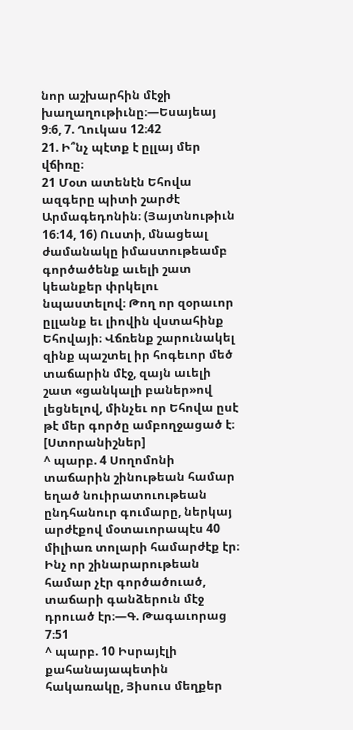նոր աշխարհին մէջի խաղաղութիւնը։—Եսայեայ 9։6, 7. Ղուկաս 12։42
21. Ի՞նչ պէտք է ըլլայ մեր վճիռը։
21 Մօտ ատենէն Եհովա ազգերը պիտի շարժէ Արմագեդոնին։ (Յայտնութիւն 16։14, 16) Ուստի, մնացեալ ժամանակը իմաստութեամբ գործածենք աւելի շատ կեանքեր փրկելու նպաստելով։ Թող որ զօրաւոր ըլլանք եւ լիովին վստահինք Եհովայի։ Վճռենք շարունակել զինք պաշտել իր հոգեւոր մեծ տաճարին մէջ, զայն աւելի շատ «ցանկալի բաներ»ով լեցնելով, մինչեւ որ Եհովա ըսէ թէ մեր գործը ամբողջացած է։
[Ստորանիշներ]
^ պարբ. 4 Սողոմոնի տաճարին շինութեան համար եղած նուիրատուութեան ընդհանուր գումարը, ներկայ արժէքով մօտաւորապէս 40 միլիառ տոլարի համարժէք էր։ Ինչ որ շինարարութեան համար չէր գործածուած, տաճարի գանձերուն մէջ դրուած էր։—Գ. Թագաւորաց 7։51
^ պարբ. 10 Իսրայէլի քահանայապետին հակառակը, Յիսուս մեղքեր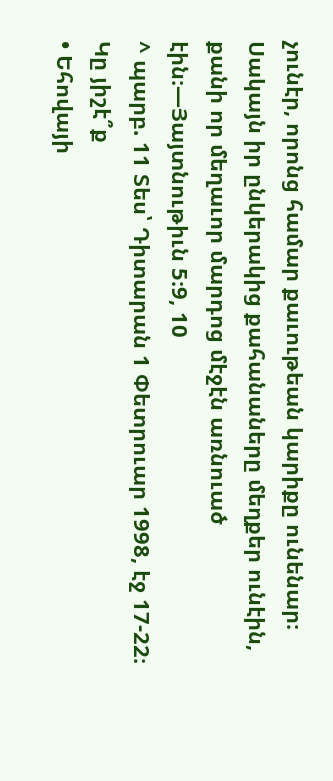չունէր, որոնց համար քաւութեան կարիքը ունենար։ Սակայն իր ընկերակից քահանաները մեղքեր ունէին, քանի որ մեղաւոր մարդոց մէջէն առնուած էին։—Յայտնութիւն 5։9, 10
^ պարբ. 11 Տես՝ Դիտարան 1 Փետրուար 1998, էջ 17-22։
Կը յիշէ՞ք
• Եհովայի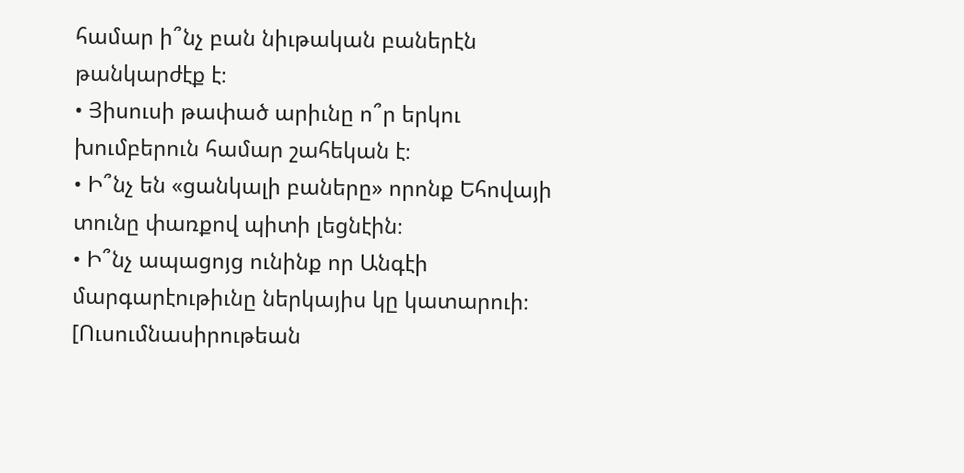համար ի՞նչ բան նիւթական բաներէն թանկարժէք է։
• Յիսուսի թափած արիւնը ո՞ր երկու խումբերուն համար շահեկան է։
• Ի՞նչ են «ցանկալի բաները» որոնք Եհովայի տունը փառքով պիտի լեցնէին։
• Ի՞նչ ապացոյց ունինք որ Անգէի մարգարէութիւնը ներկայիս կը կատարուի։
[Ուսումնասիրութեան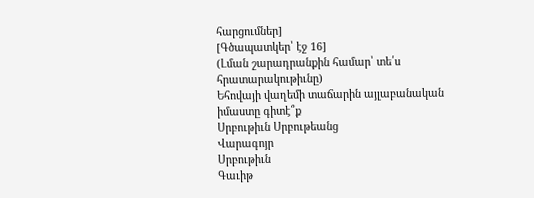հարցումներ]
[Գծապատկեր՝ էջ 16]
(Լման շարադրանքին համար՝ տե՛ս հրատարակութիւնը)
Եհովայի վաղեմի տաճարին այլաբանական իմաստը գիտէ՞ք
Սրբութիւն Սրբութեանց
Վարագոյր
Սրբութիւն
Գաւիթ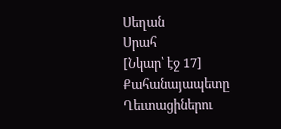Սեղան
Սրահ
[Նկար՝ էջ 17]
Քահանայապետը Ղեւտացիներու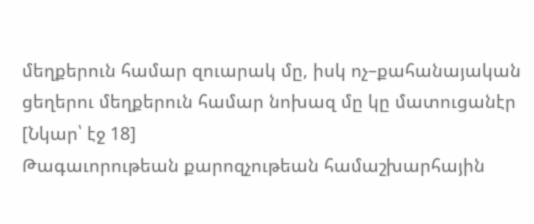մեղքերուն համար զուարակ մը, իսկ ոչ–քահանայական ցեղերու մեղքերուն համար նոխազ մը կը մատուցանէր
[Նկար՝ էջ 18]
Թագաւորութեան քարոզչութեան համաշխարհային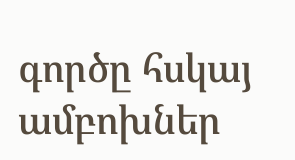գործը հսկայ ամբոխներ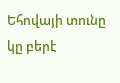Եհովայի տունը կը բերէ